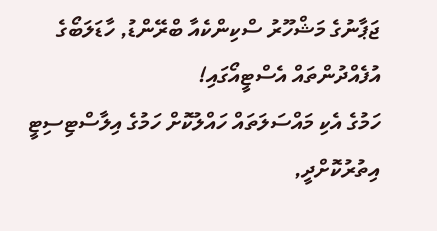ޖަޕާނުގެ މަޝްހޫރު ސްކިންކެއާ ބްރޭންޑު, ހާޑަލަބޯގެ އުފެއްދުންތައް އެސްޓީއޯގައި!
ހަމުގެ އެކި މައްސަލަތައް ހައްލުކޮށް ހަމުގެ އިލާސްޓިސިޓީ އިތުރުކޮށްދީ,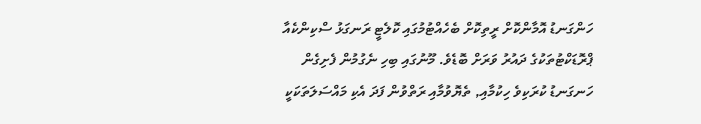ހަންގަނޑު އޮމާންކޮށް ރީތިކޮށް ބެހެއްޓުމުގައި ކޮލެޓީ ރަނގަޅު ސްކިންކެއާ ޕްރޮޑަކްޓުތަކުގެ ދައުރު ވަރަށް ބޮޑެވެ. މޫނުގައި ބިހި ނެގުމުން ފެށިގެން ހަނގަނޑު ކުރަކިވެ ހިކުމާއި, ތެޔޮވުމާއި ރަތްވުން ފަދަ އެކި މައްސަލަތަކަކީ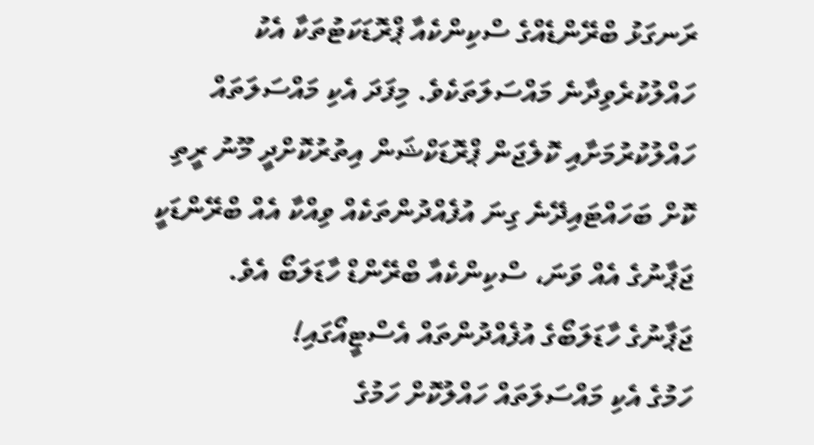ރަނގަޅު ބްރޭންޑެއްގެ ސްކިންކެއާ ޕްރޮޑަކަޓުތަކާ އެކު ހައްލުކުރެވިދާނެ މައްސަލަތަކެވެ. މިފަދަ އެކި މައްސަލަތައް ހައްލުކުރުމަށާއި ކޮލެޖަން ޕްރޮޑަކްޝަން އިތުރުކޮށްދީ މޫނު ރީތި ކޮށް ބަހައްޓައިދޭނެ ގިނަ އުފެއްދުންތަކެއް ވިއްކާ އެއް ބްރޭންޑަކީ ޖަޕާނުގެ އެއް ވަނަ، ސްކިންކެއާ ބްރޭންޑް ހާޑަލަބޯ އެވެ.
ޖަޕާނުގެ ހާޑަލަބޯގެ އުފެއްދުންތައް އެސްޓީއޯގައި!
ހަމުގެ އެކި މައްސަލަތައް ހައްލުކޮށް ހަމުގެ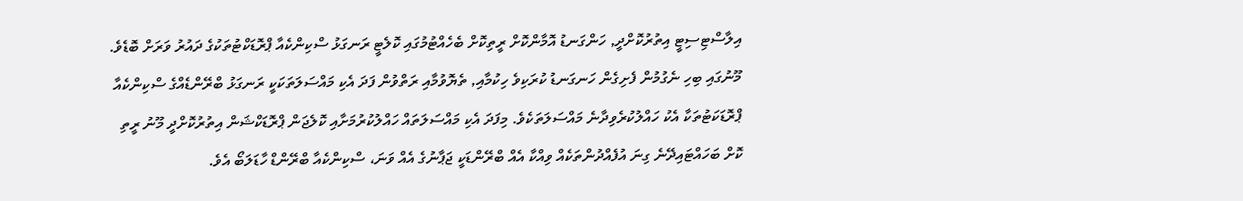އިލާސްޓިސިޓީ އިތުރުކޮށްދީ, ހަންގަނޑު އޮމާންކޮށް ރީތިކޮށް ބެހެއްޓުމުގައި ކޮލެޓީ ރަނގަޅު ސްކިންކެއާ ޕްރޮޑަކްޓުތަކުގެ ދައުރު ވަރަށް ބޮޑެވެ. މޫނުގައި ބިހި ނެގުމުން ފެށިގެން ހަނގަނޑު ކުރަކިވެ ހިކުމާއި, ތެޔޮވުމާއި ރަތްވުން ފަދަ އެކި މައްސަލަތަކަކީ ރަނގަޅު ބްރޭންޑެއްގެ ސްކިންކެއާ ޕްރޮޑަކަޓުތަކާ އެކު ހައްލުކުރެވިދާނެ މައްސަލަތަކެވެ. މިފަދަ އެކި މައްސަލަތައް ހައްލުކުރުމަށާއި ކޮލެޖަން ޕްރޮޑަކްޝަން އިތުރުކޮށްދީ މޫނު ރީތި ކޮށް ބަހައްޓައިދޭނެ ގިނަ އުފެއްދުންތަކެއް ވިއްކާ އެއް ބްރޭންޑަކީ ޖަޕާނުގެ އެއް ވަނަ، ސްކިންކެއާ ބްރޭންޑް ހާޑަލަބޯ އެވެ.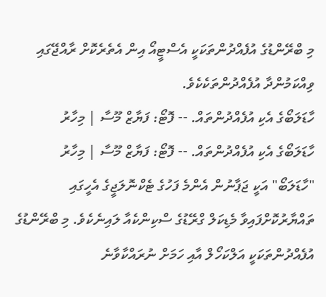މި ބްރޭންޑުގެ އުފެއްދުންތަކަކީ އެސްޓީއޯ އިން އެތެރެކޮށް ރާއްޖޭގައި ވިއްކަމުންދާ އުފެއްދުންތަކެކެވެ.
ހާޑަލަބޯގެ އެކި އުފެއްދުންތައް. -- ފޮޓޯ: ފަޔާޒް މޫސާ | މިހާރު
ހާޑަލަބޯގެ އެކި އުފެއްދުންތައް. -- ފޮޓޯ: ފަޔާޒް މޫސާ | މިހާރު
"ހާޑަލަބޯ" އަކީ ޖަޕާނުން އެންމެ ފަހުގެ ޓެކްނޮލަޖީގެ އެހީގައި ތައްޔާރުކޮށްފައިވާ މެޑިކަލް ގްރޭޑުގެ ސްކިންކެއާ ލައިނެކެވެ. މި ބްރޭންޑުގެ އުފެއްދުންތަކަކީ އަލްކަހޯލް އާއި ހަމަށް ނުރައްކާވާނެ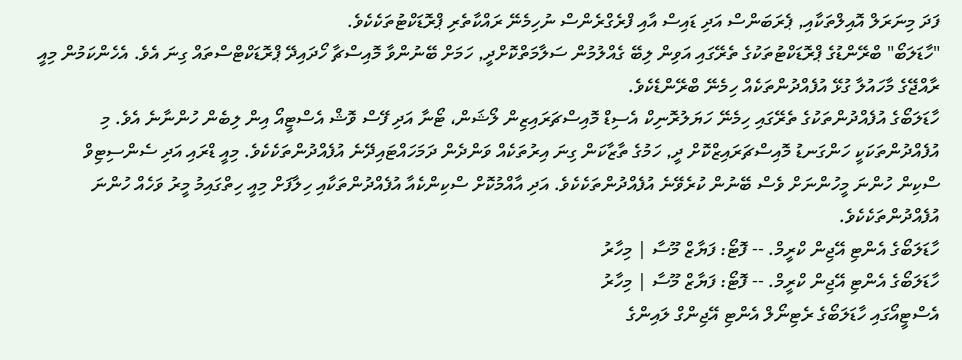ފަދަ މިނަރަލް އޮއިލްތަކާއި, ޕެރަބަންސް އަދި ޑައިސް އާއި ފްރެގްރެންސް ނުހިމެނޭ ރައްކާތެރި ޕްރޮޑަކްޓުތަކެކެވެ.
"ހާޑަލަބޯ" ބްރޭންޑުގެ ޕްރޮޑަކްޓުތަކުގެ ތެރޭގައި އަވިން ލިބޭ ގެއްލުމުން ސަލާމަތްކޮށްދީ, ހަމަށް ބޭނުންވާ މޮއިސްޗާ ހޯދައިދޭ ޕްރޮޑަކްޓްސްތައް ގިނަ އެވެ. އެހެންކަމުން މިއީ ރާއްޖޭގެ މާހައުލާ ގުޅޭ އުފެއްދުންތަކެއް ހިމެނޭ ބްރޭންޑެކެވެ.
ހާޑަލަބޯގެ އުފެއްދުންތަކުގެ ތެރޭގައި ހިމެނޭ ހަޔަލުރޮނިކް އެސިޑް މޮއިސްޗަރައިޒިން ލޯޝަން، ޓޯނާ އަދި ފޭސް ވޮޝް އެސްޓީއޯ އިން ލިބެން ހުންނާނެ އެވެ. މި އުފެއްދުންތަކަކީ ހަންގަނޑު މޮއިސްޗަރައިޒްކޮށް ދީ, ހަމުގެ ތާޒާކަން ގިނަ އިރުތަކެއް ވަންދެން ދަމަހައްޓައިދޭނެ އުފެއްދުންތަކެކެވެ. މިއީ ޑްރައި އަދި ސެންސިޓިވް ސްކިން ހުންނަ މީހުންނަށް ވެސް ބޭނުން ކުރެވޭނެ އުފެއްދުންތަކެކެވެ. އަދި އާއްމުކޮށް ސްކިންކެއާ އުފެއްދުންތަކާއި ހިލާފަށް މިއީ ހިތްގައިމު މީރު ވަހެއް ހުންނަ އުފެއްދުންތަކެކެވެ.
ހާޑަލަބޯގެ އެންޓި އޭޖިން ކްރީމް. -- ފޮޓޯ: ފަޔާޒް މޫސާ | މިހާރު
ހާޑަލަބޯގެ އެންޓި އޭޖިން ކްރީމް. -- ފޮޓޯ: ފަޔާޒް މޫސާ | މިހާރު
އެސްޓީއޯގައި ހާޑަލަބޯގެ ރެޓިނޯލް އެންޓި އޭޖިންގް ލައިންގެ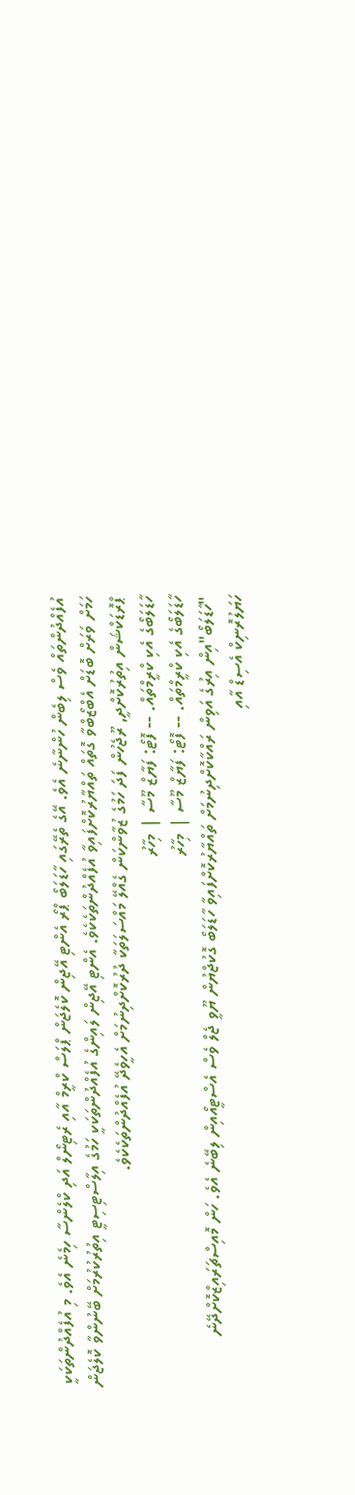އުފެއްދުންތައް ވެސް ލިބެން ހުންނާނެ އެވެ. އޭގެ ތެރޭގައި ހާޑަލަބޯ ޕްރޯ އެންޓި އޭޖިން ކޮލެޖަން ޕްލަސް ކްރީމް އާއި ރެޓިނޯލް އަދި ކްލެންސާ ހިމެނެ އެވެ. މި އުފެއްދުންތަކަކީ ހަމަށް ވަރަށް ބޮޑަށް އެބްޒޯބްވާ ގޮތައް ތައްޔާރުކޮށްފައިވާ އުފެއްދުންތަކެކެވެ. އެންޓި އޭޖިން ލައިންގެ އުފެއްދުންތަކަކީ ހަމުގެ އިލާސްޓިސިޓީ އިތުރުކުރުމަށް ބޭނުންވާ ކޮލެޖަން ޕްރޮޑަކްޝަން އިތުރުކޮށްދީ, ރޫޖެހުން ފަދަ ހަމުގެ ޒުވާންކަން ގެއްލޭ މައްސަލަތަކާ ދުރުކޮށްދިނުމަށް އެހީވެދޭ އުފެއްދުންތަކެކެވެ.
ހާޑަލަބޯގެ އެކި ކްރީމްތައް. -- ފޮޓޯ: ފަޔާޒް މޫސާ | މިހާރު
ހާޑަލަބޯގެ އެކި ކްރީމްތައް. -- ފޮޓޯ: ފަޔާޒް މޫސާ | މިހާރު
"ހާޑަލަބޯ"އިން އިރުގެ އަވިން ރައްކާކޮށްދިނުމަށް ތައްޔާރުކޮށްފައިވާ ހާޑަލަބޯ ގޮކުޖްޔުން ޔޫވީ ޖެލް ވެސް އެސްޓީއޯއިން ލިބޭނެ އެވެ. ހަން މޮއިސްޗަރައިޒްކޮށްދޭނެ ހަޔަލުރޮނިކް އެސިޑް އާއި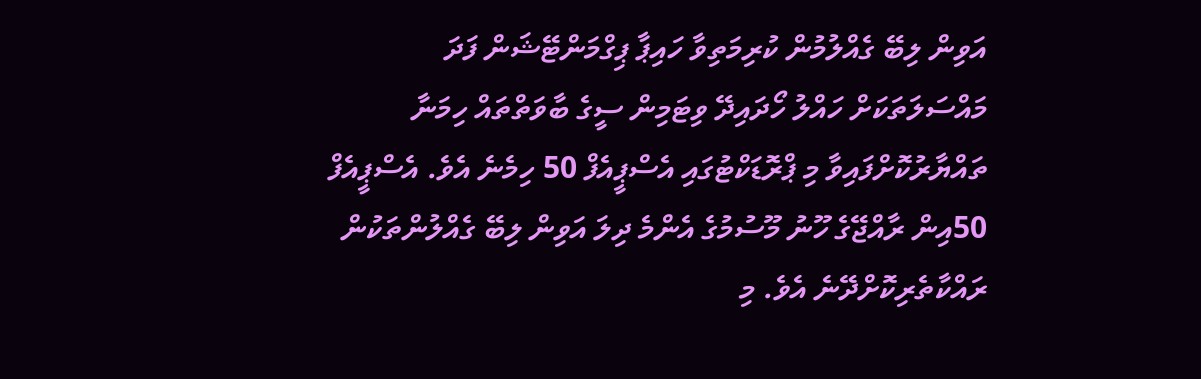އަވިން ލިބޭ ގެއްލުމުން ކުރިމަތިވާ ހައިޕާ ޕިގްމަންޓޭޝަން ފަދަ މައްސަލަތަކަށް ހައްލު ހޯދައިދޭ ވިޓަމިން ސީގެ ބާވަތްތައް ހިމަނާ ތައްޔާރުކޮށްފައިވާ މި ޕްރޮޑަކްޓުގައި އެސްޕީއެފް 50 ހިމެނެ އެވެ. އެސްޕީއެފް 50އިން ރާއްޖޭގެ ހޫނު މޫސުމުގެ އެންމެ ދިލަ އަވިން ލިބޭ ގެއްލުންތަކުން ރައްކާތެރިކޮށްދޭނެ އެވެ. މި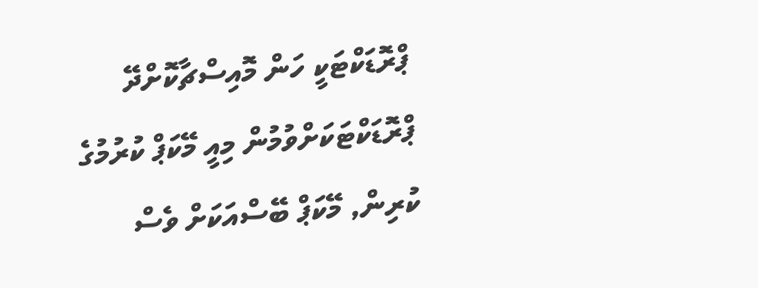ޕްރޮޑަކްޓަކީ ހަން މޮއިސްޗާކޮށްދޭ ޕްރޮޑަކްޓަކަށްވުމުން މިއީ މޭކަޕް ކުރުމުގެ ކުރިން, މޭކަޕް ބޭސްއަކަށް ވެސް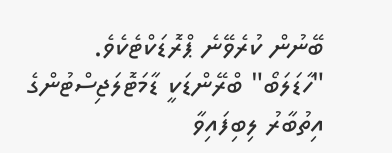ބޭނުން ކުރެވޭނެ ޕްރޮޑަކްޓެކެވެ.
"ހާޑަލަބޯ" ބްރޭންޑަކީ ޑާމަޓޮލަޖިސްޓުންގެ އިތުބާރު ލިބިފައިވާ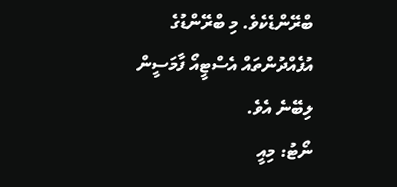ބްރޭންޑެކެވެ. މި ބްރޭންޑުގެ އުފެއްދުންތައް އެސްޓީއޯ ފާމަސީން ލިބޭނެ އެވެ.
ނޯޓު: މިއީ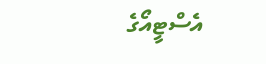އެސްޓީއޯގެ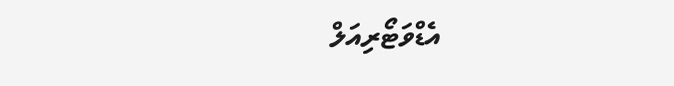އެޑްވަޓޯރިއަލް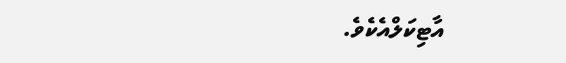އާޓިކަލްއެކެވެ.